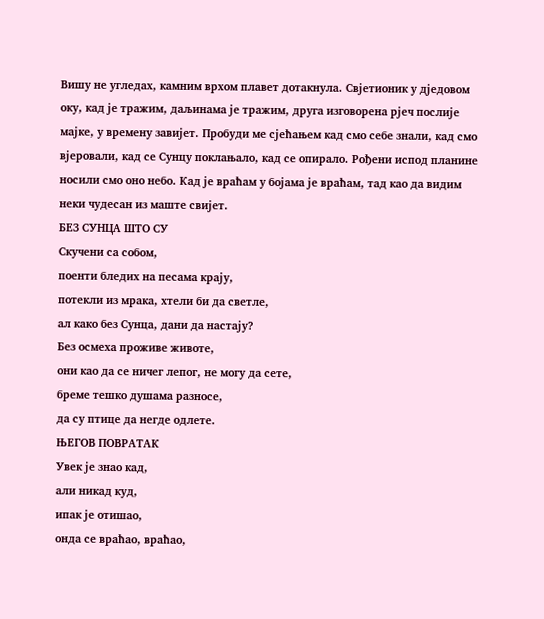Вишу не угледах, камним врхом плавет дотакнула. Свјетионик у дједовом оку, кад је тражим, даљинама је тражим, друга изговорена рјеч послије мајке, у времену завијет. Пробуди ме сјећањем кад смо себе знали, кад смо вјеровали, кад се Сунцу поклањало, кад се опирало. Рођени испод планине носили смо оно небо. Кад је враћам у бојама је враћам, тад као да видим неки чудесан из маште свијет.
БЕЗ СУНЦА ШТО СУ
Скучени са собом,
поенти бледих на песама крају,
потекли из мрака, хтели би да светле,
ал како без Сунца, дани да настају?
Без осмеха проживе животе,
они као да се ничег лепог, не могу да сете,
бреме тешко душама разносе,
да су птице да негде одлете.
ЊЕГОВ ПОВРАТАК
Увек је знао кад,
али никад куд,
ипак је отишао,
онда се враћао, враћао,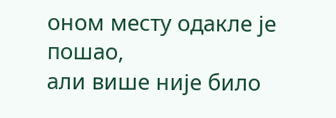оном месту одакле је пошао,
али више није било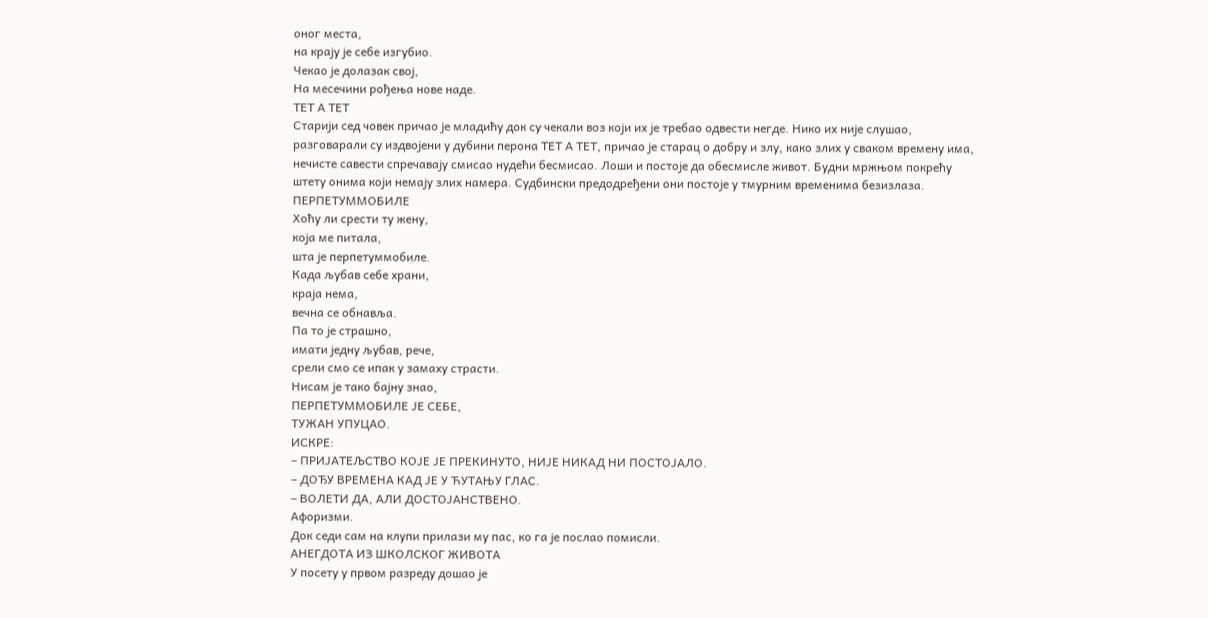оног места,
на крају је себе изгубио.
Чекао је долазак свој,
На месечини рођења нове наде.
ТЕТ А ТЕТ
Старији сед човек причао је младићу док су чекали воз који их је требао одвести негде. Нико их није слушао, разговарали су издвојени у дубини перона ТЕТ А ТЕТ, причао је старац о добру и злу, како злих у сваком времену има, нечисте савести спречавају смисао нудећи бесмисао. Лоши и постоје да обесмисле живот. Будни мржњом покрећу штету онима који немају злих намера. Судбински предодређени они постоје у тмурним временима безизлаза.
ПЕРПЕТУММОБИЛЕ
Хоћу ли срести ту жену,
која ме питала,
шта је перпетуммобиле.
Када љубав себе храни,
краја нема,
вечна се обнавља.
Па то је страшно,
имати једну љубав, рече,
срели смо се ипак у замаху страсти.
Нисам је тако бајну знао,
ПЕРПЕТУММОБИЛЕ ЈЕ СЕБЕ,
ТУЖАН УПУЦАО.
ИСКРЕ:
– ПРИЈАТЕЉСТВО КОЈЕ ЈЕ ПРЕКИНУТО, НИЈЕ НИКАД НИ ПОСТОЈАЛО.
– ДОЂУ ВРЕМЕНА КАД ЈЕ У ЋУТАЊУ ГЛАС.
– ВОЛЕТИ ДА, АЛИ ДОСТОЈАНСТВЕНО.
Афоризми.
Док седи сам на клупи прилази му пас, ко га је послао помисли.
АНЕГДОТА ИЗ ШКОЛСКОГ ЖИВОТА
У посету у првом разреду дошао је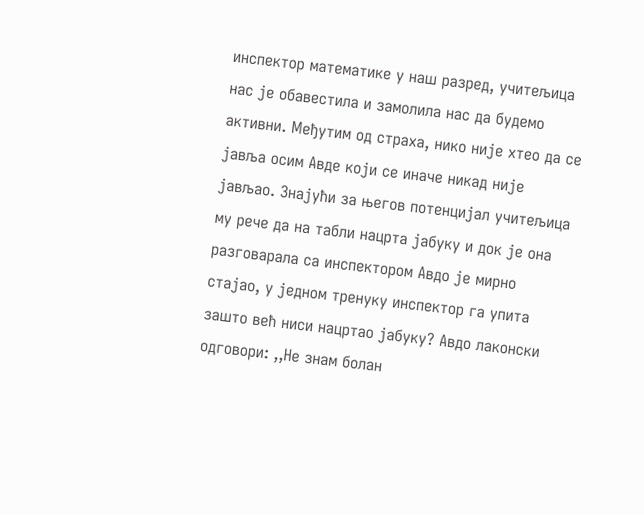инспектор математике у наш разред, учитељица нас је обавестила и замолила нас да будемо активни. Међутим од страха, нико није хтео да се јавља осим Авде који се иначе никад није јављао. Знајући за његов потенцијал учитељица му рече да на табли нацрта јабуку и док је она разговарала са инспектором Авдо је мирно стајао, у једном тренуку инспектор га упита зашто већ ниси нацртао јабуку? Авдо лаконски одговори: ,,Не знам болан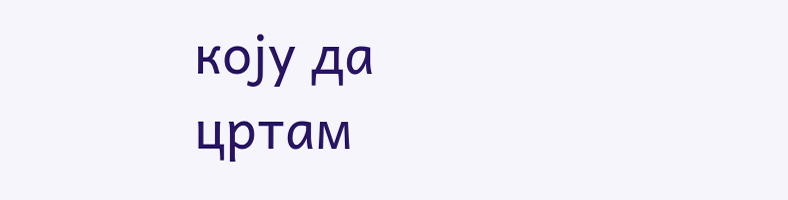коју да цртам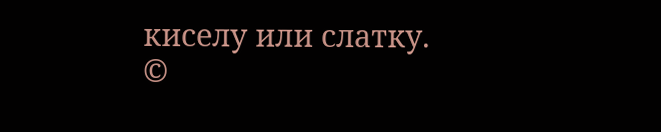киселу или слатку.
©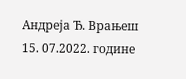Андреја Ђ. Врањеш
15. 07.2022. године